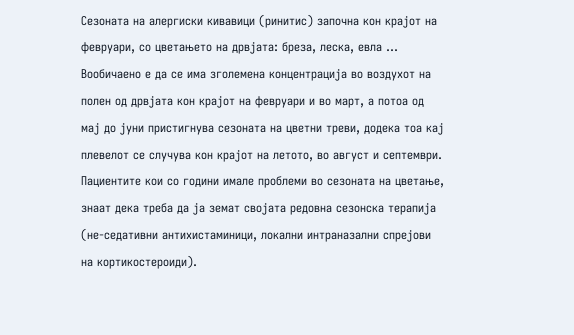Сезоната на алергиски кивавици (ринитис) започна кон крајот на февруари, со цветањето на дрвјата: бреза, леска, евла …
Вообичаено е да се има зголемена концентрација во воздухот на полен од дрвјата кон крајот на февруари и во март, а потоа од мај до јуни пристигнува сезоната на цветни треви, додека тоа кај плевелот се случува кон крајот на летото, во август и септември.
Пациентите кои со години имале проблеми во сезоната на цветање, знаат дека треба да ја земат својата редовна сезонска терапија (не-седативни антихистаминици, локални интраназални спрејови на кортикостероиди).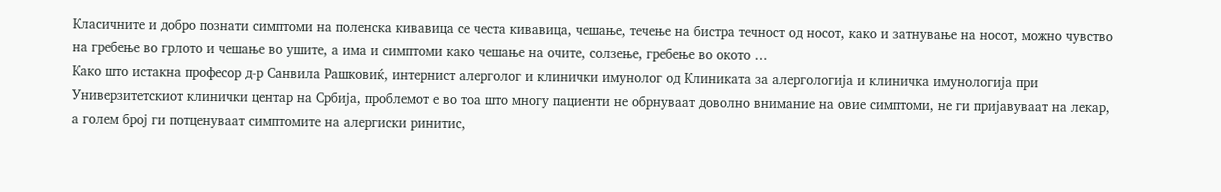Класичните и добро познати симптоми на поленска кивавица се честа кивавица, чешање, течење на бистра течност од носот, како и затнување на носот, можно чувство на гребење во грлото и чешање во ушите, а има и симптоми како чешање на очите, солзење, гребење во окото …
Како што истакна професор д-р Санвила Рашковиќ, интернист алерголог и клинички имунолог од Клиниката за алергологија и клиничка имунологија при Универзитетскиот клинички центар на Србија, проблемот е во тоа што многу пациенти не обрнуваат доволно внимание на овие симптоми, не ги пријавуваат на лекар, а голем број ги потценуваат симптомите на алергиски ринитис,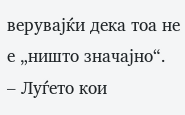верувајќи дека тоа не е „ништо значајно“.
– Луѓето кои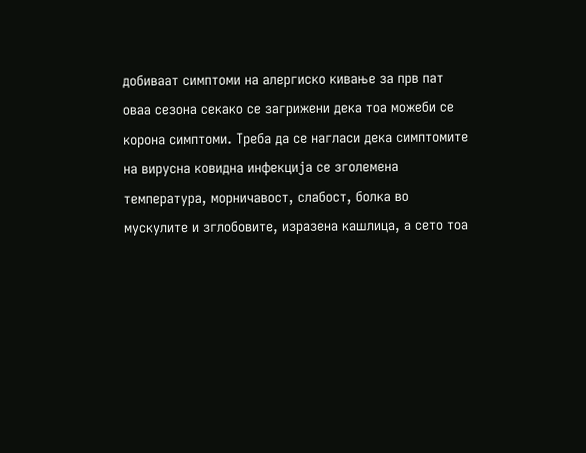добиваат симптоми на алергиско кивање за прв пат оваа сезона секако се загрижени дека тоа можеби се корона симптоми. Треба да се нагласи дека симптомите на вирусна ковидна инфекција се зголемена температура, морничавост, слабост, болка во мускулите и зглобовите, изразена кашлица, а сето тоа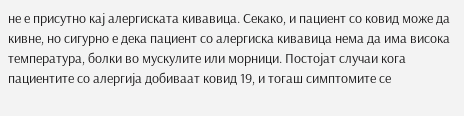не е присутно кај алергиската кивавица. Секако, и пациент со ковид може да кивне, но сигурно е дека пациент со алергиска кивавица нема да има висока температура, болки во мускулите или морници. Постојат случаи кога пациентите со алергија добиваат ковид 19, и тогаш симптомите се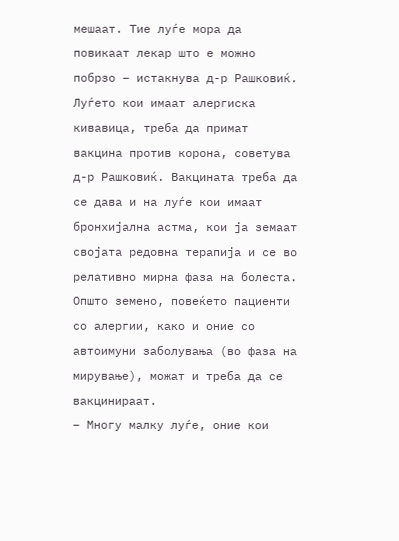мешаат. Тие луѓе мора да повикаат лекар што е можно побрзо – истакнува д-р Рашковиќ.
Луѓето кои имаат алергиска кивавица, треба да примат вакцина против корона, советува д-р Рашковиќ. Вакцината треба да се дава и на луѓе кои имаат бронхијална астма, кои ја земаат својата редовна терапија и се во релативно мирна фаза на болеста. Општо земено, повеќето пациенти со алергии, како и оние со автоимуни заболувања (во фаза на мирување), можат и треба да се вакцинираат.
– Многу малку луѓе, оние кои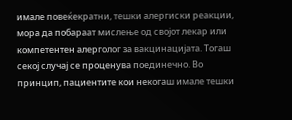имале повеќекратни, тешки алергиски реакции, мора да побараат мислење од својот лекар или компетентен алерголог за вакцинацијата. Тогаш секој случај се проценува поединечно. Во принцип, пациентите кои некогаш имале тешки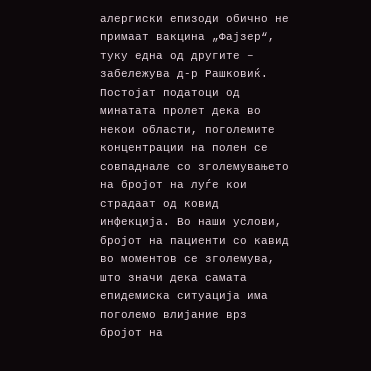алергиски епизоди обично не примаат вакцина „Фајзер“, туку една од другите – забележува д-р Рашковиќ.
Постојат податоци од минатата пролет дека во некои области, поголемите концентрации на полен се совпаднале со зголемувањето на бројот на луѓе кои страдаат од ковид инфекција. Во наши услови, бројот на пациенти со кавид во моментов се зголемува, што значи дека самата епидемиска ситуација има поголемо влијание врз бројот на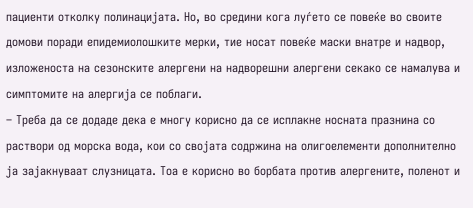пациенти отколку полинацијата. Но, во средини кога луѓето се повеќе во своите домови поради епидемиолошките мерки, тие носат повеќе маски внатре и надвор, изложеноста на сезонските алергени на надворешни алергени секако се намалува и симптомите на алергија се поблаги.
– Треба да се додаде дека е многу корисно да се исплакне носната празнина со раствори од морска вода, кои со својата содржина на олигоелементи дополнително ја зајакнуваат слузницата. Тоа е корисно во борбата против алергените, поленот и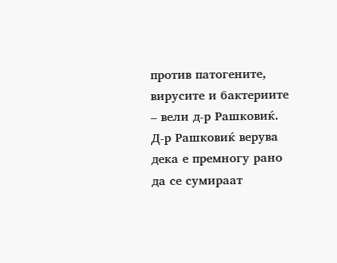против патогените, вирусите и бактериите – вели д-р Рашковиќ.
Д-р Рашковиќ верува дека е премногу рано да се сумираат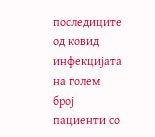последиците од ковид инфекцијата на голем број пациенти со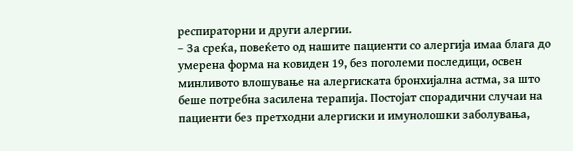респираторни и други алергии.
– За среќа, повеќето од нашите пациенти со алергија имаа блага до умерена форма на ковиден 19, без поголеми последици, освен минливото влошување на алергиската бронхијална астма, за што беше потребна засилена терапија. Постојат спорадични случаи на пациенти без претходни алергиски и имунолошки заболувања,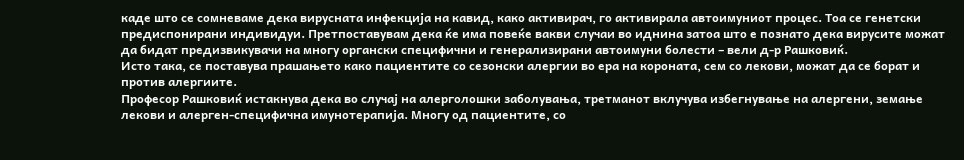каде што се сомневаме дека вирусната инфекција на кавид, како активирач, го активирала автоимуниот процес. Тоа се генетски предиспонирани индивидуи. Претпоставувам дека ќе има повеќе вакви случаи во иднина затоа што е познато дека вирусите можат да бидат предизвикувачи на многу органски специфични и генерализирани автоимуни болести – вели д-р Рашковиќ.
Исто така, се поставува прашањето како пациентите со сезонски алергии во ера на короната, сем со лекови, можат да се борат и против алергиите.
Професор Рашковиќ истакнува дека во случај на алерголошки заболувања, третманот вклучува избегнување на алергени, земање лекови и алерген-специфична имунотерапија. Многу од пациентите, со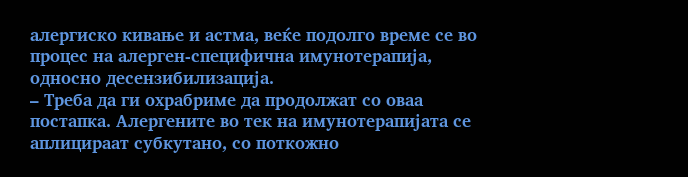алергиско кивање и астма, веќе подолго време се во процес на алерген-специфична имунотерапија, односно десензибилизација.
– Треба да ги охрабриме да продолжат со оваа постапка. Алергените во тек на имунотерапијата се аплицираат субкутано, со поткожно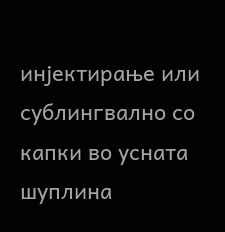инјектирање или сублингвално со капки во усната шуплина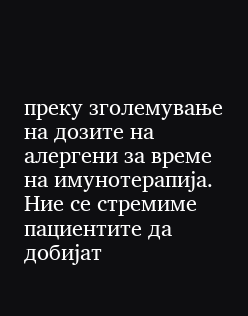преку зголемување на дозите на алергени за време на имунотерапија. Ние се стремиме пациентите да добијат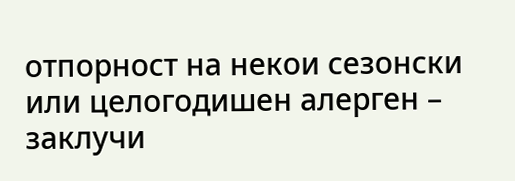отпорност на некои сезонски или целогодишен алерген – заклучи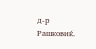д-р Рашковиќ.